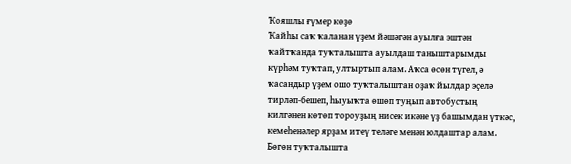Ҡояшлы ғүмер көҙө
Ҡайһы саҡ ҡаланан үҙем йәшәгән ауылға эштән ҡайтҡанда туҡталышта ауылдаш таныштарымды күрһәм туҡтап, ултыртып алам. Аҡса өсөн түгел, ә ҡасандыр үҙем ошо туҡталыштан оҙаҡ йылдар эҫелә тирләп-бешеп, һыуыҡта өшөп туңып автобустың килгәнен көтөп тороуҙың нисек икәне үҙ башымдан үткәс, кемеһенәлер ярҙам итеү теләге менән юлдаштар алам. Бөгөн туҡталышта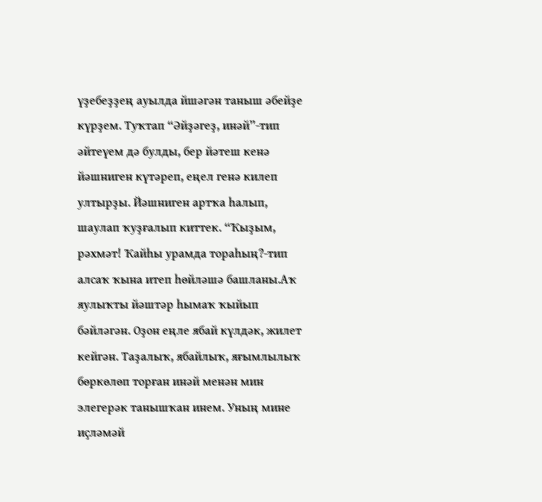үҙебеҙҙең ауылда йшәгән таныш әбейҙе күрҙем. Туҡтап “Әйҙәгеҙ, инәй”-тип әйтеүем дә булды, бер йәтеш кенә йәшниген күтәреп, еңел генә килеп ултырҙы. Йәшниген артҡа һалып, шаулап ҡуҙғалып киттек. “Ҡыҙым, рәхмәт! Ҡайһы урамда тораһың?-тип алсаҡ ҡына итеп һөйләшә башланы.Аҡ яулыҡты йәштәр һымаҡ ҡыйып бәйләгән. Оҙон еңле ябай күлдәк, жилет кейгән. Таҙалыҡ, ябайлыҡ, яғымлылыҡ бөркөлөп торған инәй менән мин элегерәк танышҡан инем. Уның мине иҫләмәй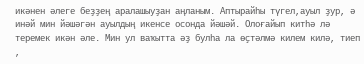икәнен әлеге беҙҙең аралашыуҙан аңланым. Аптырайһы түгел,ауыл ҙур, ә инәй мин йәшәгән ауылдың икенсе осонда йәшәй. Олоғайып китһә лә теремек икән әле. Мин ул ваҡытта әҙ булһа ла өҫтәлмә килем килә, тиеп ,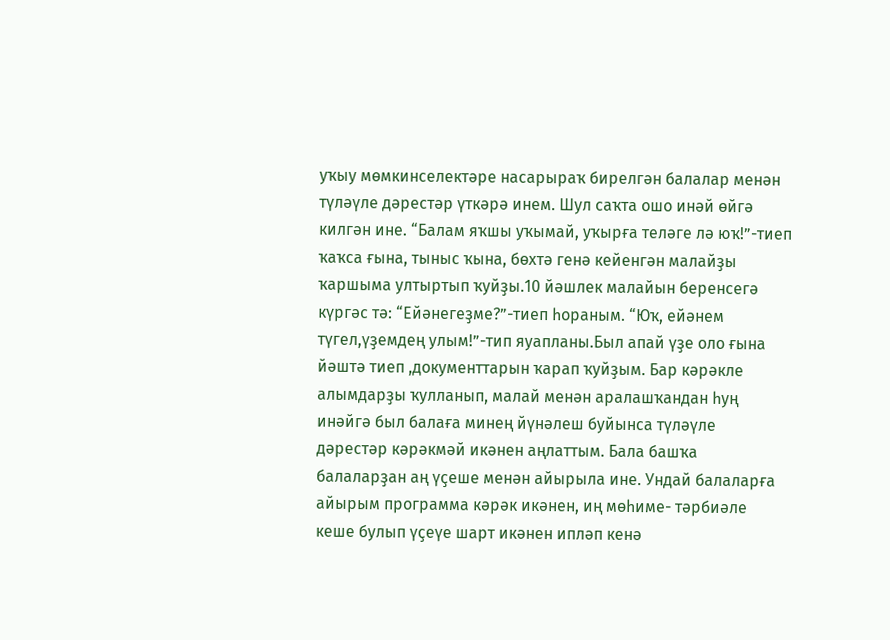уҡыу мөмкинселектәре насарыраҡ бирелгән балалар менән түләүле дәрестәр үткәрә инем. Шул саҡта ошо инәй өйгә килгән ине. “Балам яҡшы уҡымай, уҡырға теләге лә юҡ!”-тиеп ҡаҡса ғына, тыныс ҡына, бөхтә генә кейенгән малайҙы ҡаршыма ултыртып ҡуйҙы.10 йәшлек малайын беренсегә күргәс тә: “Ейәнегеҙме?”-тиеп һораным. “Юҡ, ейәнем түгел,үҙемдең улым!”-тип яуапланы.Был апай үҙе оло ғына йәштә тиеп ,документтарын ҡарап ҡуйҙым. Бар кәрәкле алымдарҙы ҡулланып, малай менән аралашҡандан һуң инәйгә был балаға минең йүнәлеш буйынса түләүле дәрестәр кәрәкмәй икәнен аңлаттым. Бала башҡа балаларҙан аң үҫеше менән айырыла ине. Ундай балаларға айырым программа кәрәк икәнен, иң мөһиме- тәрбиәле кеше булып үҫеүе шарт икәнен ипләп кенә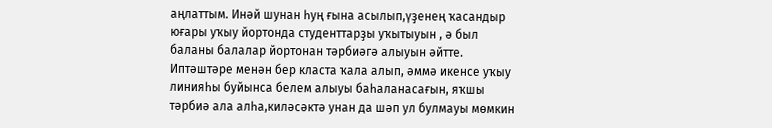аңлаттым. Инәй шунан һуң ғына асылып,үҙенең ҡасандыр юғары уҡыу йортонда студенттарҙы уҡытыуын , ә был баланы балалар йортонан тәрбиәгә алыуын әйтте. Иптәштәре менән бер класта ҡала алып, әммә икенсе уҡыу линияһы буйынса белем алыуы баһаланасағын, яҡшы тәрбиә ала алһа,киләсәктә унан да шәп ул булмауы мөмкин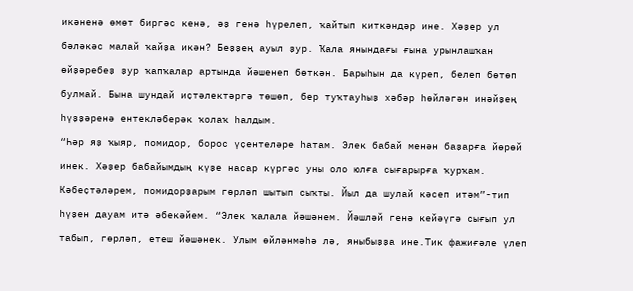икәненә өмөт биргәс кенә, әҙ генә һүрелеп, ҡайтып киткәндәр ине. Хәҙер ул бәләкәс малай ҡайҙа икән? Беҙҙең ауыл ҙур. Ҡала янындағы ғына урынлашҡан өйҙәребеҙ ҙур ҡапҡалар артында йәшенеп бөткән. Барыһын да күреп, белеп бөтөп булмай. Бына шундай иҫтәлектәргә төшөп, бер туҡтауһыҙ хәбәр һөйләгән инәйҙең һүҙҙәренә ентекләберәк ҡолаҡ һалдым.
“Һәр яҙ ҡыяр, помидор, борос үҫентеләре һатам. Элек бабай менән баҙарға йөрөй инек. Хәҙер бабайымдың күҙе насар күргәс уны оло юлға сығарырға ҡурҡам. Кәбеҫтәләрем, помидорҙарым гөрләп шытып сыҡты. Йыл да шулай кәсеп итәм”-тип һүҙен дауам итә әбекәйем. “Элек ҡалала йәшәнем. Йәшләй генә кейәүгә сығып ул табып, гөрләп, етеш йәшәнек. Улым өйләнмәһә лә, яныбыҙҙа ине.Тик фажиғәле үлеп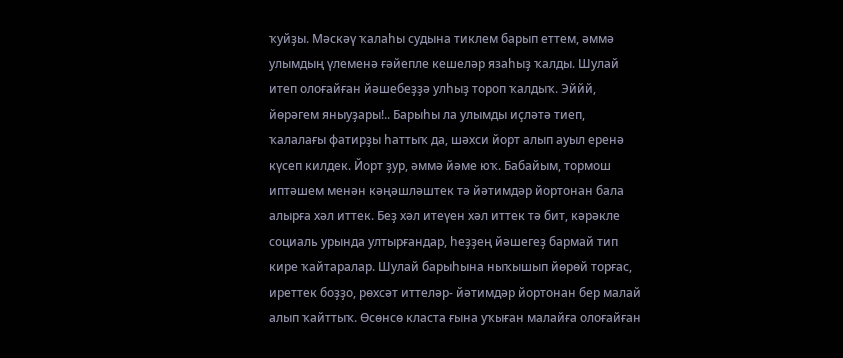ҡуйҙы. Мәскәү ҡалаһы судына тиклем барып еттем, әммә улымдың үлеменә ғәйепле кешеләр язаһыҙ ҡалды. Шулай итеп олоғайған йәшебеҙҙә улһыҙ тороп ҡалдыҡ. Эййй, йөрәгем яныуҙары!.. Барыһы ла улымды иҫләтә тиеп, ҡалалағы фатирҙы һаттыҡ да, шәхси йорт алып ауыл еренә күсеп килдек. Йорт ҙур, әммә йәме юҡ. Бабайым, тормош иптәшем менән кәңәшләштек тә йәтимдәр йортонан бала алырға хәл иттек. Беҙ хәл итеүен хәл иттек тә бит, кәрәкле социаль урында ултырғандар, һеҙҙең йәшегеҙ бармай тип кире ҡайтаралар. Шулай барыһына ныҡышып йөрөй торғас, иреттек боҙҙо, рөхсәт иттеләр- йәтимдәр йортонан бер малай алып ҡайттыҡ. Өсөнсө класта ғына уҡыған малайға олоғайған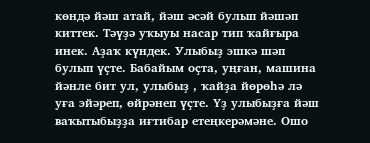көндә йәш атай, йәш әсәй булып йәшәп киттек. Тәүҙә уҡыуы насар тип ҡайғыра инек. Аҙаҡ күндек. Улыбыҙ эшкә шәп булып үҫте. Бабайым оҫта, уңған, машина йәнле бит ул, улыбыҙ , ҡайҙа йөрөһә лә уға эйәреп, өйрәнеп үҫте. Үҙ улыбыҙға йәш ваҡытыбыҙҙа иғтибар етеңкерәмәне. Ошо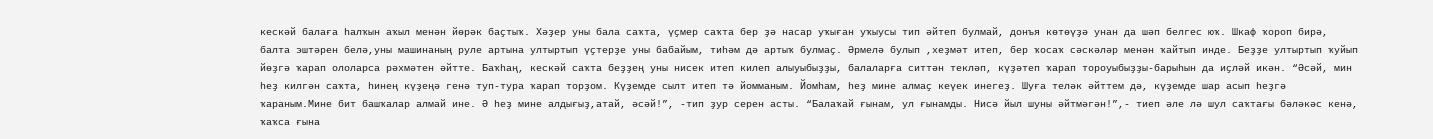кескәй балаға һалҡын аҡыл менән йөрәк баҫтыҡ. Хәҙер уны бала саҡта, үҫмер саҡта бер ҙә насар уҡыған уҡыусы тип әйтеп булмай, донъя көтөүҙә унан да шәп белгес юҡ. Шкаф ҡороп бирә, балта эштәрен белә,уны машинаның руле артына ултыртып үҫтерҙе уны бабайым, тиһәм дә артыҡ булмаҫ. Әрмелә булып ,хеҙмәт итеп, бер ҡосаҡ сәскәләр менән ҡайтып инде. Беҙҙе ултыртып ҡуйып йөҙгә ҡарап ололарса рәхмәтен әйтте. Баҡһаң, кескәй саҡта беҙҙең уны нисек итеп килеп алыуыбыҙҙы, балаларға ситтән текләп, күҙәтеп ҡарап тороуыбыҙҙы-барыһын да иҫләй икән. “Әсәй, мин һеҙ килгән саҡта, һинең күҙеңә генә туп-тура ҡарап торҙом. Күҙемде сылт итеп тә йомманым. Йомһам, һеҙ мине алмаҫ кеүек инегеҙ. Шуға теләк әйттем дә, күҙемде шар асып һеҙгә ҡараным.Мине бит башҡалар алмай ине. Ә һеҙ мине алдығыҙ,атай, әсәй!”, -тип ҙур серен асты. “Балаҡай ғынам, ул ғынамды. Нисә йыл шуны әйтмәгән!”,- тиеп әле лә шул саҡтағы бәләкәс кенә, ҡаҡса ғына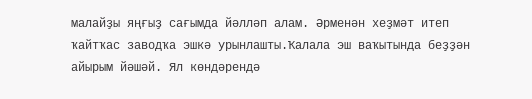малайҙы яңғыҙ сағымда йәлләп алам. Әрменән хеҙмәт итеп ҡайтҡас заводҡа эшкә урынлашты.Ҡалала эш ваҡытында беҙҙән айырым йәшәй. Ял көндәрендә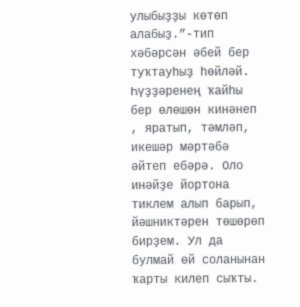улыбыҙҙы көтөп алабыҙ.”-тип хәбәрсән әбей бер туҡтауһыҙ һөйләй. Һүҙҙәренең ҡайһы бер өлөшөн кинәнеп , яратып, тәмләп, икешәр мәртәбә әйтеп ебәрә. Оло инәйҙе йортона тиклем алып барып, йәшниктәрен төшөрөп бирҙем. Ул да булмай өй соланынан ҡарты килеп сыҡты.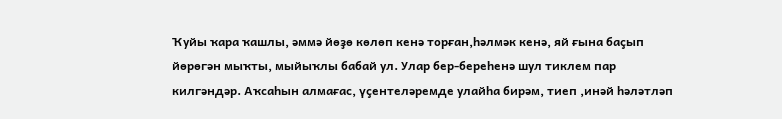Ҡуйы ҡара ҡашлы, әммә йөҙө көлөп кенә торған,һәлмәк кенә, яй ғына баҫып йөрөгән мыҡты, мыйыҡлы бабай ул. Улар бер-береһенә шул тиклем пар килгәндәр. Аҡсаһын алмағас, үҫентеләремде улайһа бирәм, тиеп ,инәй һәләтләп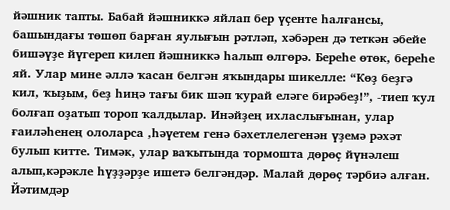йәшник тапты. Бабай йәшниккә яйлап бер үҫенте һалғансы, башындағы төшөп барған яулығын рәтләп, хәбәрен дә теткән әбейе бишәүҙе йүгереп килеп йәшниккә һалып өлгөрә. Береһе өтөк, береһе яй. Улар мине әллә ҡасан белгән яҡындары шикелле: “Көҙ беҙгә кил, ҡыҙым, беҙ һиңә тағы бик шәп ҡурай еләге бирәбеҙ!”, -тиеп ҡул болғап оҙатып тороп ҡалдылар. Инәйҙең ихласлығынан, улар ғаиләһенең ололарса ,һәүетем генә бәхетлелегенән үҙемә рәхәт булып китте. Тимәк, улар ваҡытында тормошта дөрөҫ йүнәлеш алып,кәрәкле һүҙҙәрҙе ишетә белгәндәр. Малай дөрөҫ тәрбиә алған. Йәтимдәр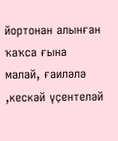йортонан алынған ҡаҡса ғына малай, ғаиләлә ,кескәй үҫентеләй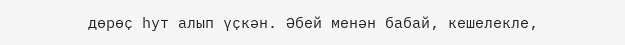дөрөҫ һут алып үҫкән. Әбей менән бабай, кешелекле,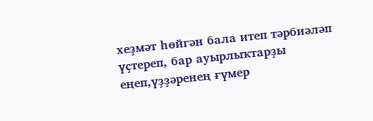хеҙмәт һөйгән бала итеп тәрбиәләп үҫтереп, бар ауырлыҡтарҙы еңеп,үҙҙәренең ғүмер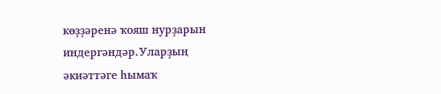көҙҙәренә ҡояш нурҙарын индергәндәр.Уларҙың әкиәттәге һымаҡ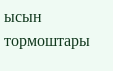ысын тормоштары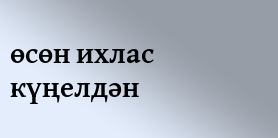өсөн ихлас күңелдән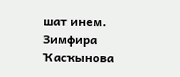шат инем.
Зимфира Ҡасҡынова